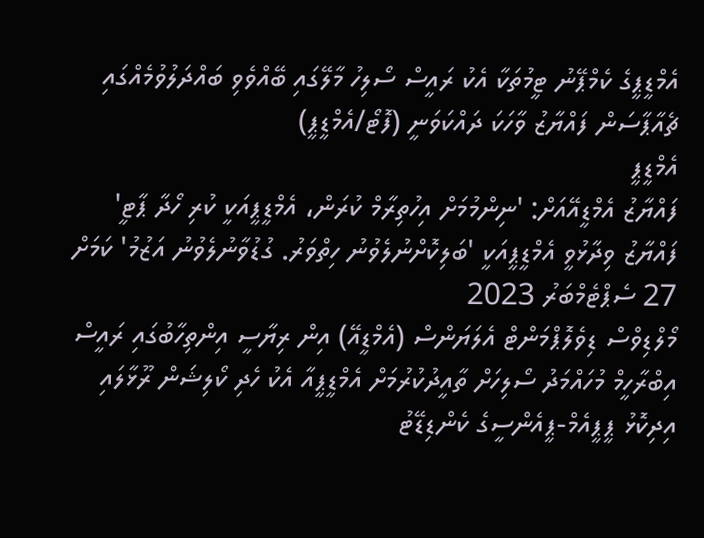އެމްޑީޕީގެ ކެމްޕޭނު ޓީމުތަކާ އެކު ރައީސް ސޯލިހު މާލޭގައި ބޭއްވެވި ބައްދަލުވުމެއްގައި ޗެއާޕާސަން ފައްޔާޒު ވާހަކަ ދައްކަވަނީ (ފޮޓޯ/އެމްޑީޕީ)
އެމްޑީޕީ
ފައްޔާޒު އެމްޑީއޭއަށް: 'ނިންމުމަށް އިހުތިރާމް ކުރަން، އެމްޑީޕީއަކީ ކުރި ހޯދާ ޕާޓީ'
ފައްޔާޒު ވިދާޅުވީ އެމްޑީޕީއަކީ 'ބަލިކޮށްނުލެވުނު ހިތްވަރު. ގުޑުވާނުލެވުނު އަޒުމު' ކަމަށް
27 ސެޕްޓެމްބަރު 2023
މޯލްޑިވްސް ޑިވެލޮޕްމަންޓް އެލަޔަންސް (އެމްޑީއޭ) އިން ރިޔާސީ އިންތިހާބުގައި ރައީސް އިބްރާހީމް މުހައްމަދު ސޯލިހަށް ތާއީދުކުރުމަށް އެމްޑީޕީއާ އެކު ހެދި ކޯލިޝަން ރޫޅާލައި އިދިކޮޅު ޕީޕީއެމް-ޕީއެންސީގެ ކެންޑިޑޭޓު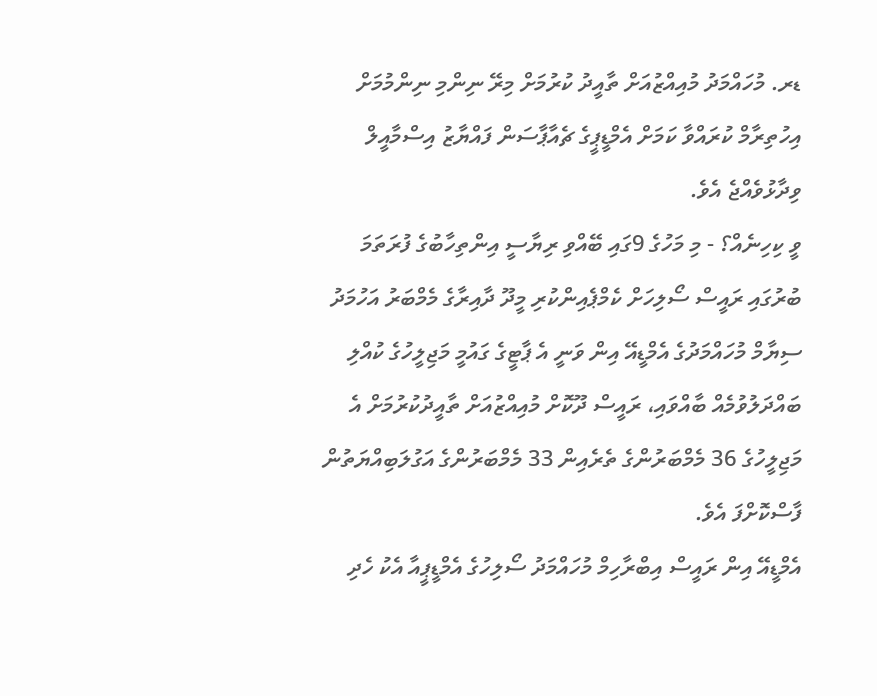ޑރ. މުހައްމަދު މުއިއްޒުއަށް ތާއީދު ކުރުމަށް މިރޭ ނިންމި ނިންމުމަށް އިހުތިރާމް ކުރައްވާ ކަމަށް އެމްޑީޕީގެ ޗެއާޕާސަން ފައްޔާޒު އިސްމާއީލް ވިދާޅުވެއްޖެ އެވެ.
ވީ ކިހިނެއް؟ - މި މަހުގެ 9ގައި ބޭއްވި ރިޔާސީ އިންތިހާބުގެ ފުރަތަމަ ބުރުގައި ރައީސް ސޯލިހަށް ކެމްޕެއިންކުރި މީދޫ ދާއިރާގެ މެމްބަރު އަހުމަދު ސިޔާމް މުހައްމަދުގެ އެމްޑީއޭ އިން ވަނީ އެ ޕާޓީގެ ގައުމީ މަޖިލީހުގެ ކުއްލި ބައްދަލުވުމެއް ބާއްވައި، ރައީސް ދޫކޮށް މުއިއްޒުއަށް ތާއީދުކުރުމަށް އެ މަޖިލީހުގެ 36 މެމްބަރުންގެ ތެރެއިން 33 މެމްބަރުންގެ އަގުލަބިއްޔަތުން ފާސްކޮށްފަ އެވެ.
އެމްޑީއޭ އިން ރައީސް އިބްރާހިމް މުހައްމަދު ސޯލިހުގެ އެމްޑީޕީއާ އެކު ހެދި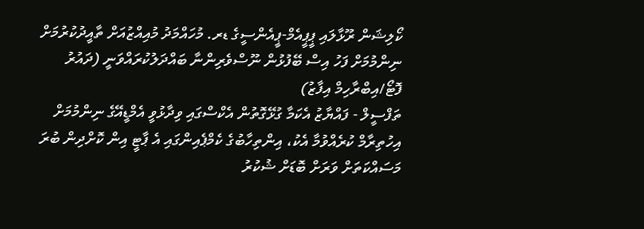ކޯލިޝަން ރޫޅާލައި ޕީޕީއެމް-ޕީއެންސީގެ ޑރ. މުހައްމަދު މުއިއްޒުއަށް ތާއީދުކުރުމަށް ނިންމުމަށް ފަހު އިސް ބޭފުޅުން ނޫސްވެރިންނާ ބައްދަލުކުރައްވަނީ (ދައުރު ފޮޓޯ/އިބްރާހިމް އިފާޒު)
ތަފްސީލް - ފައްޔާޒު އެކަމާ ގުޅޭގޮތުން އެކްސްގައި ވިދާޅުވީ އެމްޑީއޭގެ ނިންމުމަށް އިހުތިރާމް ކުރެއްވުމާ އެކު، އިންތިހާބުގެ ކެމްޕެއިންގައި އެ ޕާޓީ އިން ކޮށްދިން ބުރަ މަސައްކަތަށް ވަރަށް ބޮޑަށް ޝުކުރު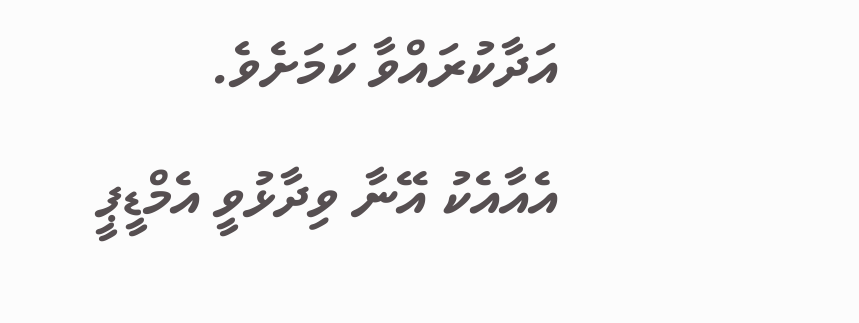އަދާކުރައްވާ ކަމަށެވެ.
އެއާއެކު އޭނާ ވިދާޅުވީ އެމްޑީޕީ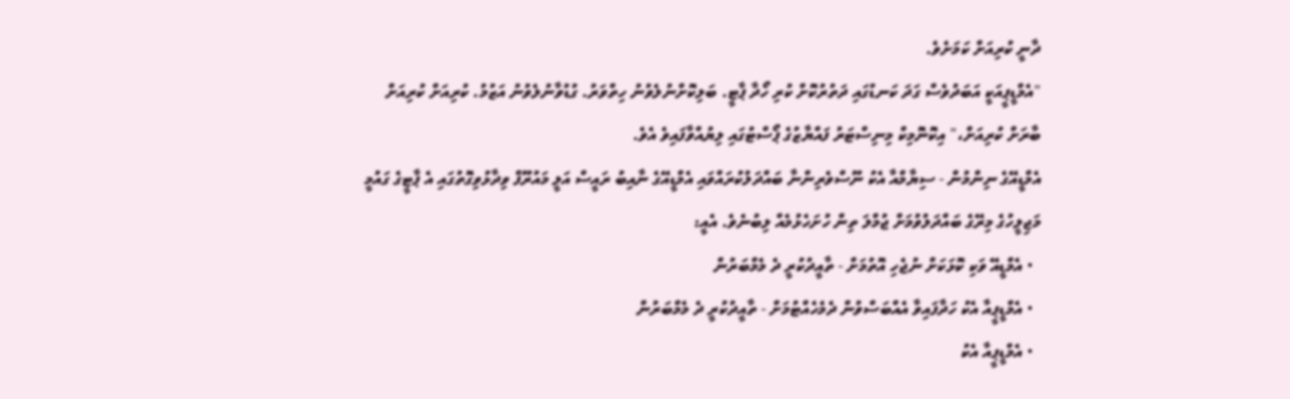ދާނީ ކުރިއަށް ކަމަށެވެ.
"އެމްޑީޕީއަކީ އަބަދުވެސް ގަދަ ކަނޑުގައި ދަތުރުކޮށް ކުރި ހޯދާ ޕާޓީ. ބަލިކޮށްނުލެވުނު ހިތްވަރު. ގުޑުވާނުލެވުނު އަޒުމު. ކުރިއަށް ކުރިއަށް ބާރަށް ކުރިއަށް،" އިކޮނޮމިކް މިނިސްޓަރު ފައްޔާޒުގެ ޕޯސްޓުގައި ލިޔުއްވާފައިވެ އެވެ.
އެމްޑީއޭގެ ނިންމުން - ސިޔާމްއާ އެކު ނޫސްވެރިންނާ ބައްދަލުކުރައްވައި އެމްޑީއޭގެ ނާއިބު ރައީސް އަލީ މައުރޫފް ވިދާޅުވިގޮތުގައި އެ ޕާޓީގެ ގައުމީ މަޖިލީހުގެ މިރޭގެ ބައްދަލުވުމަށް ޖުމްލަ ތިން ހުށަހެޅުމެއް ލިބުނެވެ. އެއީ:
  • އެމްޑީއޭ ވަކި ކޮޅަކަށް ނުޖެހި އޮތުމަށް - ތާއީދުކުރީ ދެ މެމްބަރުން
  • އެމްޑީޕީއާ އެކު ހަދާފައިވާ އެއްބަސްވުން ދެމެހެއްޓުމަށް - ތާއީދުކުރީ ދެ މެމްބަރުން
  • އެމްޑީޕީއާ އެކު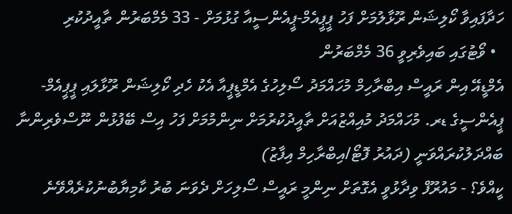ހަދާފައިވާ ކޯލިޝަން ރޫޅާލުމަށް ފަހު ޕީޕީއެމް-ޕީއެންސީއާ ގުޅުމަށް - 33 މެމްބަރުން ތާއީދުކުރި
  • ވޯޓުގައި ބައިވެރިވީ 36 މެމްބަރުން
އެމްޑީއޭ އިން ރައީސް އިބްރާހިމް މުހައްމަދު ސޯލިހުގެ އެމްޑީޕީއާ އެކު ހެދި ކޯލިޝަން ރޫޅާލައި ޕީޕީއެމް-ޕީއެންސީގެ ޑރ. މުހައްމަދު މުއިއްޒުއަށް ތާއީދުކުރުމަށް ނިންމުމަށް ފަހު އިސް ބޭފުޅުން ނޫސްވެރިންނާ ބައްދަލުކުރައްވަނީ (ދައުރު ފޮޓޯ/އިބްރާހިމް އިފާޒު)
ކީއްވެ؟ - މައުރޫފް ވިދާޅުވީ އެގޮތަށް ނިންމީ ރައީސް ސޯލިހަށް ދެވަނަ ބުރު ކާމިޔާބުނުކުރެއްވޭނެ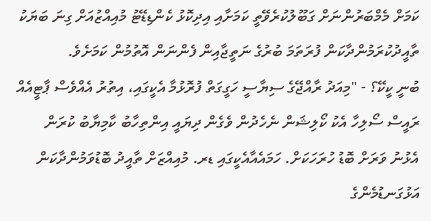ކަމަށް މެމްބަރުންނަށް ގަބޫލުކުރެވޭތީ ކަމަށާއި އިދިކޮޅު ކެންޑިޑޭޓު މުއިއްޒުއަށް ގިނަ ބަޔަކު ތާއީދުކުރަމުންދާކަން ފުރަތަމަ ބުރުގެ ނަތީޖާއިން ފެންނަން އޮތުމުން ކަމަށެވެ.
ބުނީ ކީކޭ؟ - "މިއަދު ރާއްޖޭގެ ސިޔާސީ ހަގީގަތް ފުރޮޅުމާ އެކީގައި، އިތުރު އެއްވެސް ޕާޓީއެއް ރައީސް ސޯލިހާ އެކު ކޯލިޝަން ނެހެދުން ވެގެން ދިޔައީ އިންތިހާބު ކާމިޔާބު ކުރަން އެޅުނު ވަރަށް ބޮޑު ހުރަހަކަށް. ހަމައެއާއެކީގައި ޑރ. މުއިއްޒަށް ތާއީދު ބޮޑުވަމުންދާކަން އަޅުގަނޑުމެންގެ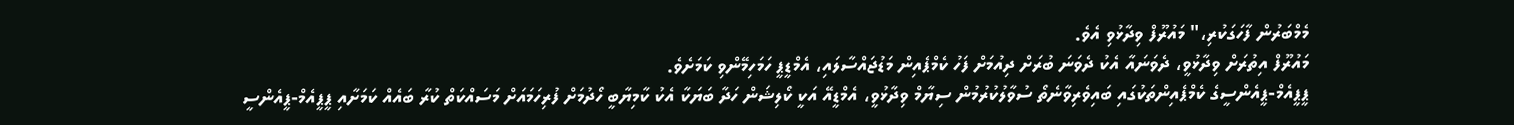މެމްބަރުން ފާހަގަކުރި،" މައުރޫފް ވިދާޅުވި އެވެ.
މައުރޫފް އިތުރަށް ވިދާޅުވީ، ދެވަނައާ އެކު ދެވަނަ ބުރަށް ދިއުމަށް ފަހު ކެމްޕެއިން މަޑުޖައްސާލައި، އެމްޑީޕީ ހަމަހިމޭންވި ކަމަށެވެ.
ޕީޕީއެމް-ޕީއެންސީގެ ކެމްޕެއިންތަކުގައި ބައިވެރިވާނެތޯ ސުވާލުކުރުމުން ސިޔާމް ވިދާޅުވީ، އެމްޑީއޭ އަކީ ކޯލިޝަން ހަދާ ބަޔަކާ އެކު ކާމިޔާބީ ހޯދުމަށް ފުރިހަމައަށް މަސައްކަތް ކުރާ ބައެއް ކަމަށާއި ޕީޕީއެމް-ޕީއެންސީ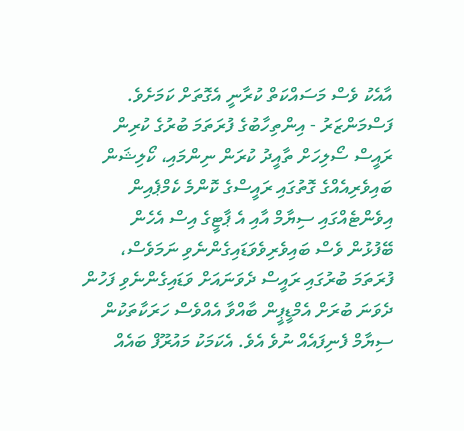އާއެކު ވެސް މަސައްކަތް ކުރާނީ އެގޮތަށް ކަމަށެވެ.
ފަސްމަންޒަރު - އިންތިހާބުގެ ފުރަތަމަ ބުރުގެ ކުރިން ރައީސް ސޯލިހަށް ތާއީދު ކުރަން ނިންމައި، ކޯލިޝަން ބައިވެރިއެއްގެ ގޮތުގައި ރައީސްގެ ކޮންމެ ކެމްޕެއިން އިވެންޓެއްގައި ސިޔާމް އާއި އެ ޕާޓީގެ އިސް އެހެން ބޭފުޅުން ވެސް ބައިވެރިވެވަޑައިގެންނެވި ނަމަވެސް، ފުރަތަމަ ބުރުގައި ރައީސް ދެވަނައަށް ވަޑައިގެންނެވި ފަހުން ދެވަނަ ބުރަށް އެމްޑީޕީން ބާއްވާ އެއްވެސް ހަރަކާތަކުން ސިޔާމް ފެނިފައެއް ނުވެ އެވެ. އެކަމަކު މައުރޫފް ބައެއް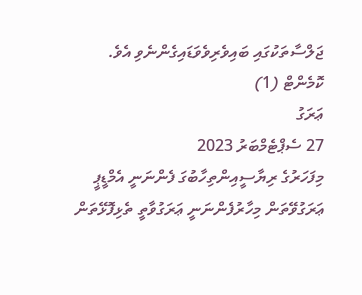ޖަލްސާތަކުގައި ބައިވެރިވެވަޑައިގެންނެވި އެވެ.
ކޮމެންޓް (1)
ޢަރަގު
27 ސެޕްޓެމްބަރު 2023
މިފަހަރުގެ ރިޔާސީއިންތިހާބުގަ ފެންނަނީ އެމްޑީޕީ ޢަރަގުވޭތަން މިހާރުފެންނަނީ ޢަރަގުވާތީ ތެޅިފޮޅޭތަން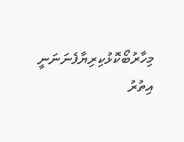މިހާރުބޯކޮޅުކިރިޔާފެނަނަނީ
އިތުރު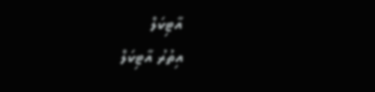އާޓިކަލް
އިތުރު އާޓިކަލް